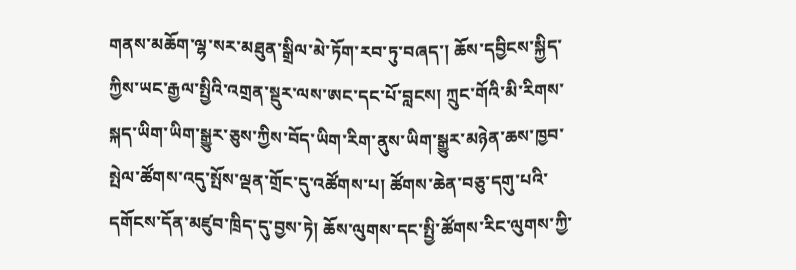གནས་མཆོག་ལྷ་སར་མཐུན་སྒྲིལ་མེ་ཏོག་རབ་ཏུ་བཞད་། ཆོས་དབྱིངས་སྐྱིད་ཀྱིས་ཡང་རྒྱལ་སྤྱིའི་འགྲན་སྡུར་ལས་ཨང་དང་པོ་བླངས། ཀྲུང་གོའི་མི་རིགས་སྐད་ཡིག་ཡིག་སྒྱུར་ཅུས་ཀྱིས་བོད་ཡིག་རིག་ནུས་ཡིག་སྒྱུར་མཉེན་ཆས་ཁྱབ་སྤེལ་ཚོགས་འདུ་སྤོས་ལྡན་གྲོང་དུ་འཚོགས་པ། ཚོགས་ཆེན་བཅུ་དགུ་པའི་དགོངས་དོན་མཛུབ་ཁྲིད་དུ་བྱས་ཏེ། ཆོས་ལུགས་དང་སྤྱི་ཚོགས་རིང་ལུགས་ཀྱི་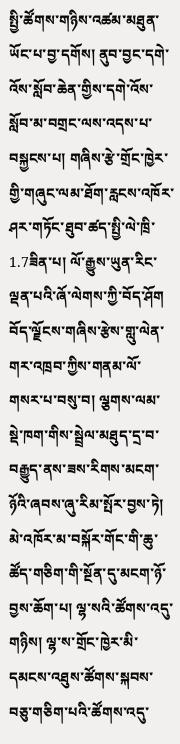སྤྱི་ཚོགས་གཉིས་འཚམ་མཐུན་ཡོང་པ་བྱ་དགོས། ནུབ་བྱང་དགེ་འོས་སློབ་ཆེན་གྱིས་དགེ་འོས་སློབ་མ་བགྲང་ལས་འདས་པ་བསྐྱངས་པ། གཞིས་རྩེ་གྲོང་ཁྱེར་གྱི་གཞུང་ལམ་ཐོག་རླངས་འཁོར་ཤར་གཏོང་ཐུབ་ཚད་སྤྱི་ལེ་ཁྲི་1.7ཟིན་པ། ལོ་རྒྱུས་ཡུན་རིང་ལྡན་པའི་ཞོ་ལེགས་ཀྱི་བོད་ཤོག བོད་ལྗོངས་གཞིས་རྩེས་གླུ་ལེན་གར་འཁྲབ་ཀྱིས་གནམ་ལོ་གསར་པ་བསུ་བ། ལྕགས་ལམ་སྡེ་ཁག་གིས་སྦྲེལ་མཐུད་དྲ་བ་བརྒྱུད་ནས་ཟས་རིགས་མངག་ཉོའི་ཞབས་ཞུ་རིམ་སྤོར་བྱས་ཏེ། མེ་འཁོར་མ་བསྐོར་གོང་གི་ཆུ་ཚོད་གཅིག་གི་སྔོན་དུ་མངག་ཉོ་བྱས་ཆོག་པ། ལྷ་སའི་ཚོགས་འདུ་གཉིས། ལྷ་ས་གྲོང་ཁྱེར་མི་དམངས་འཐུས་ཚོགས་སྐབས་བཅུ་གཅིག་པའི་ཚོགས་འདུ་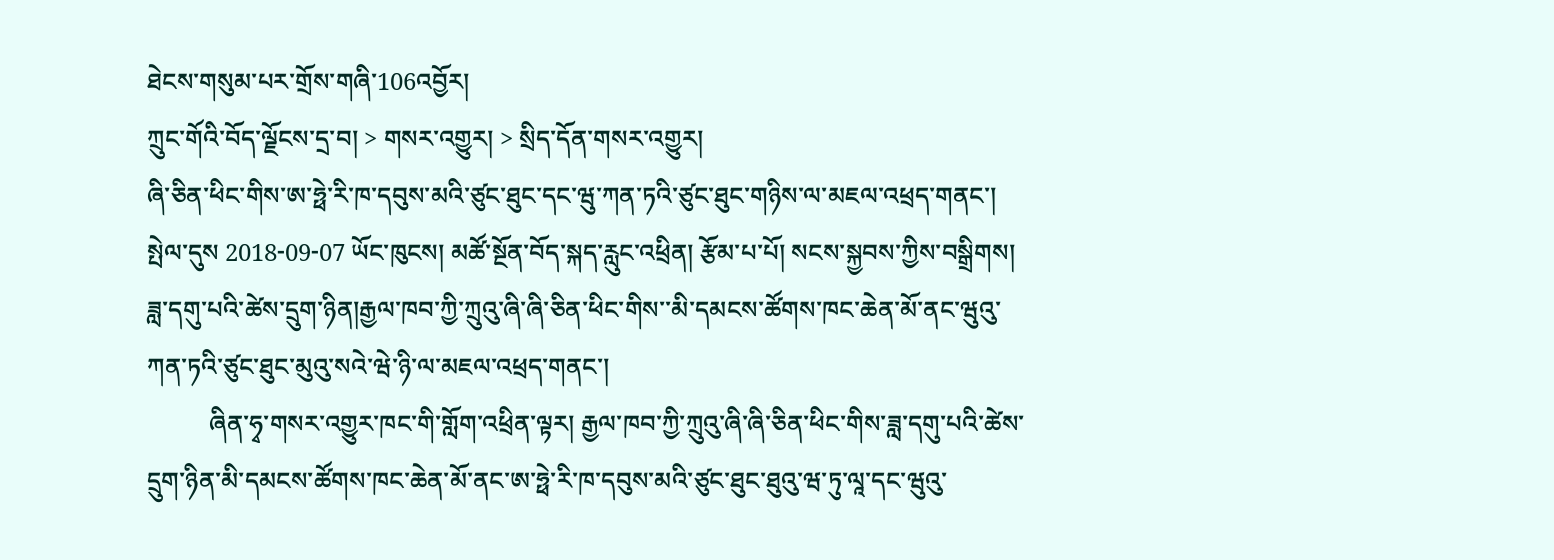ཐེངས་གསུམ་པར་གྲོས་གཞི་106འབྱོར།
ཀྲུང་གོའི་བོད་ལྗོངས་དྲ་བ། > གསར་འགྱུར། > སྲིད་དོན་གསར་འགྱུར།
ཞི་ཅིན་ཕིང་གིས་ཨ་ཧྥེ་རི་ཁ་དབུས་མའི་ཙུང་ཐུང་དང་ཝུ་ཀན་ཏའི་ཙུང་ཐུང་གཉིས་ལ་མཇལ་འཕྲད་གནང་།
སྤེལ་དུས 2018-09-07 ཡོང་ཁུངས། མཚོ་སྔོན་བོད་སྐད་རླུང་འཕྲིན། རྩོམ་པ་པོ། སངས་སྐྱབས་ཀྱིས་བསྒྲིགས།
ཟླ་དགུ་པའི་ཚེས་དྲུག་ཉིན།རྒྱལ་ཁབ་ཀྱི་ཀྲུའུ་ཞི་ཞི་ཅིན་ཕིང་གིས་་མི་དམངས་ཚོགས་ཁང་ཆེན་མོ་ནང་ཝུའུ་ཀན་ཏའི་ཙུང་ཐུང་མུའུ་སའེ་ཝེ་ཉི་ལ་མཇལ་འཕྲད་གནང་།
          ཞིན་ཧྭ་གསར་འགྱུར་ཁང་གི་གློག་འཕྲིན་ལྟར། རྒྱལ་ཁབ་ཀྱི་ཀྲུའུ་ཞི་ཞི་ཅིན་ཕིང་གིས་ཟླ་དགུ་པའི་ཚེས་དྲུག་ཉིན་མི་དམངས་ཚོགས་ཁང་ཆེན་མོ་ནང་ཨ་ཧྥེ་རི་ཁ་དབུས་མའི་ཙུང་ཐུང་ཐུའུ་ཝ་ཏུ་ལཱ་དང་ཝུའུ་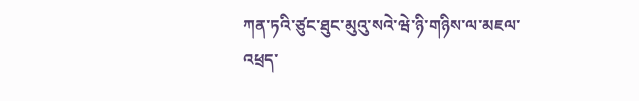ཀན་ཏའི་ཙུང་ཐུང་མུའུ་སའེ་ཝེ་ཉི་གཉིས་ལ་མཇལ་འཕྲད་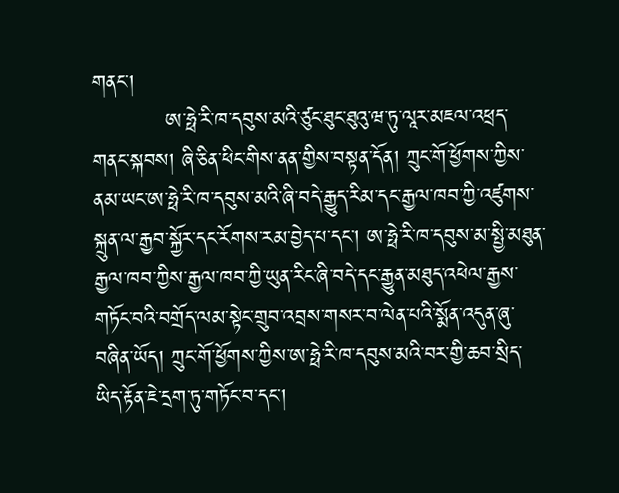གནང་།
          ཨ་ཧྥེ་རི་ཁ་དབུས་མའི་ཙུང་ཐུང་ཐུའུ་ཝ་ཏུ་ལཱར་མཇལ་འཕྲད་གནང་སྐབས། ཞི་ཅིན་ཕིང་གིས་ནན་གྱིས་བསྟན་དོན། ཀྲུང་གོ་ཕྱོགས་ཀྱིས་ནམ་ཡང་ཨ་ཧྥེ་རི་ཁ་དབུས་མའི་ཞི་བདེ་རྒྱུད་རིམ་དང་རྒྱལ་ཁབ་ཀྱི་འཛུགས་སྐྲུན་ལ་རྒྱབ་སྐྱོར་དང་རོགས་རམ་བྱེད་པ་དང་། ཨ་ཧྥེ་རི་ཁ་དབུས་མ་སྤྱི་མཐུན་རྒྱལ་ཁབ་ཀྱིས་རྒྱལ་ཁབ་ཀྱི་ཡུན་རིང་ཞི་བདེ་དང་རྒྱུན་མཐུད་འཕེལ་རྒྱས་གཏོང་བའི་བགྲོད་ལམ་སྟེང་གྲུབ་འབྲས་གསར་བ་ལེན་པའི་སྨོན་འདུན་ཞུ་བཞིན་ཡོད། ཀྲུང་གོ་ཕྱོགས་ཀྱིས་ཨ་ཧྥེ་རི་ཁ་དབུས་མའི་བར་གྱི་ཆབ་སྲིད་ཡིད་རྟོན་ཇེ་དྲག་ཏུ་གཏོང་བ་དང་།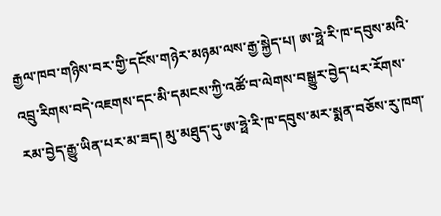རྒྱལ་ཁབ་གཉིས་བར་གྱི་དངོས་གཉེར་མཉམ་ལས་རྒྱ་སྐྱེད་པ། ཨ་ཧྥེ་རི་ཁ་དབུས་མའི་འབྲུ་རིགས་བདེ་འཇགས་དང་མི་དམངས་ཀྱི་འཚོ་བ་ལེགས་བསྒྱུར་བྱེད་པར་རོགས་རམ་བྱེད་རྒྱུ་ཡིན་པར་མ་ཟད། མུ་མཐུད་དུ་ཨ་ཧྥེ་རི་ཁ་དབུས་མར་སྨན་བཅོས་རུ་ཁག་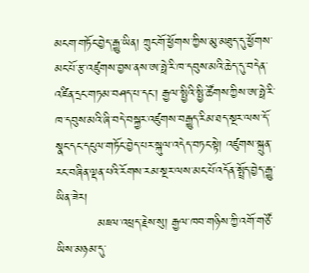མངག་གཏོང་བྱེད་རྒྱུ་ཡིན། ཀྲུང་གོ་ཕྱོགས་ཀྱིས་མུ་མཐུད་དུ་ཕྱོགས་མང་པོ་རྩ་འཛུགས་བྱས་ནས་ཨ་ཧྥེ་རི་ཁ་དབུས་མའི་ཆེད་དུ་བདེན་འཛིན་དྲང་གཏམ་བཤད་པ་དང་། རྒྱལ་སྤྱིའི་སྤྱི་ཚོགས་ཀྱིས་ཨ་ཧྥེ་རི་ཁ་དབུས་མའི་ཞི་བདེ་བསྐྱར་འཛུགས་བརྒྱུད་རིམ་ཐད་སྔར་ལས་དོ་སྣང་དང་དངུལ་གཏོང་བྱེད་པར་སྐུལ་འདེད་བཏང་སྟེ། འཛུགས་སྐྲུན་རང་བཞིན་ལྡན་པའི་རོགས་རམ་སྔར་ལས་མང་པོ་འདོན་སྤྲོད་བྱེད་རྒྱུ་ཡིན་ཟེར།
          མཇལ་འཕྲད་རྗེས་སུ། རྒྱལ་ཁབ་གཉིས་ཀྱི་འགོ་གཙོ་ཡིས་མཉམ་དུ་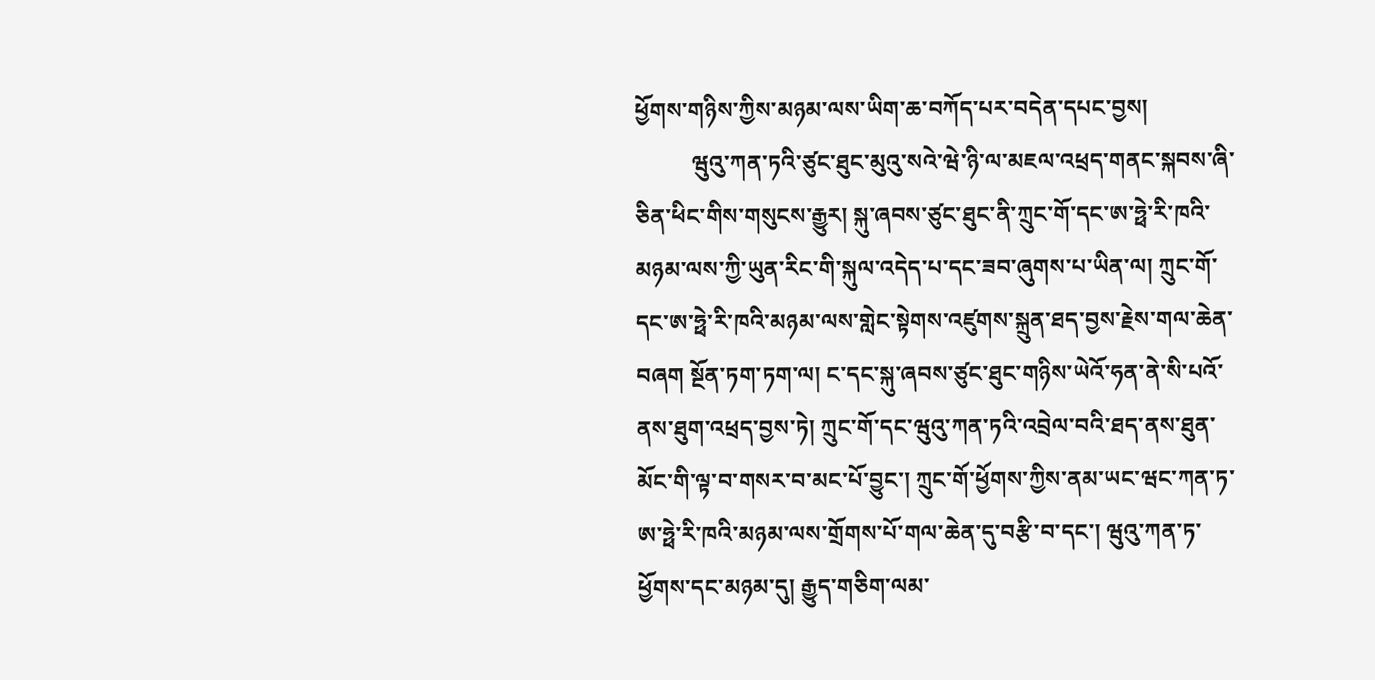ཕྱོགས་གཉིས་ཀྱིས་མཉམ་ལས་ཡིག་ཆ་བཀོད་པར་བདེན་དཔང་བྱས།
          ཝུའུ་ཀན་ཏའི་ཙུང་ཐུང་མུའུ་སའེ་ཝེ་ཉི་ལ་མཇལ་འཕྲད་གནང་སྐབས་ཞི་ཅིན་ཕིང་གིས་གསུངས་རྒྱུར། སྐུ་ཞབས་ཙུང་ཐུང་ནི་ཀྲུང་གོ་དང་ཨ་ཧྥེ་རི་ཁའི་མཉམ་ལས་ཀྱི་ཡུན་རིང་གི་སྐུལ་འདེད་པ་དང་ཟབ་ཞུགས་པ་ཡིན་ལ། ཀྲུང་གོ་དང་ཨ་ཧྥེ་རི་ཁའི་མཉམ་ལས་གླེང་སྟེགས་འཛུགས་སྐྲུན་ཐད་བྱས་རྗེས་གལ་ཆེན་བཞག སྔོན་ཏག་ཏག་ལ། ང་དང་སྐུ་ཞབས་ཙུང་ཐུང་གཉིས་ཡེའོ་ཧན་ནེ་སི་པའོ་ནས་ཐུག་འཕྲད་བྱས་ཏེ། ཀྲུང་གོ་དང་ཝུའུ་ཀན་ཏའི་འབྲེལ་བའི་ཐད་ནས་ཐུན་མོང་གི་ལྟ་བ་གསར་བ་མང་པོ་བྱུང་། ཀྲུང་གོ་ཕྱོགས་ཀྱིས་ནམ་ཡང་ཝང་ཀན་ཏ་ཨ་ཧྥེ་རི་ཁའི་མཉམ་ལས་གྲོགས་པོ་གལ་ཆེན་དུ་བརྩི་བ་དང་། ཝུའུ་ཀན་ཏ་ཕྱོགས་དང་མཉམ་དུ། རྒྱུད་གཅིག་ལམ་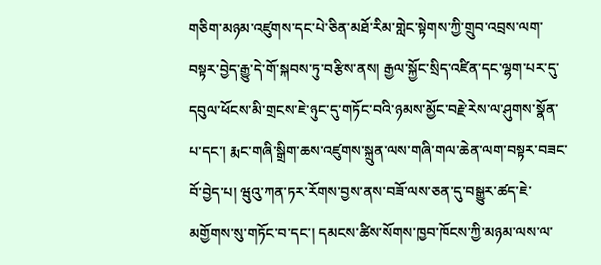གཅིག་མཉམ་འཛུགས་དང་པེ་ཅིན་མཐོ་རིམ་གླེང་སྟེགས་ཀྱི་གྲུབ་འབྲས་ལག་བསྟར་བྱེད་རྒྱུ་དེ་གོ་སྐབས་ཏུ་བརྩིས་ནས། རྒྱལ་སྐྱོང་སྲིད་འཛིན་དང་ལྷག་པར་དུ་དབུལ་ཕོངས་མི་གྲངས་ཇེ་ཉུང་དུ་གཏོང་བའི་ཉམས་མྱོང་བརྗེ་རེས་ལ་ཤུགས་སྣོན་པ་དང་། རྨང་གཞི་སྒྲིག་ཆས་འཛུགས་སྐྲུན་ལས་གཞི་གལ་ཆེན་ལག་བསྟར་བཟང་བོ་བྱེད་པ། ཝུའུ་ཀན་ཏར་རོགས་བྱས་ནས་བཟོ་ལས་ཅན་དུ་བསྒྱུར་ཚད་ཇེ་མགྱོགས་སུ་གཏོང་བ་དང་། དམངས་ཚིས་སོགས་ཁྱབ་ཁོངས་ཀྱི་མཉམ་ལས་ལ་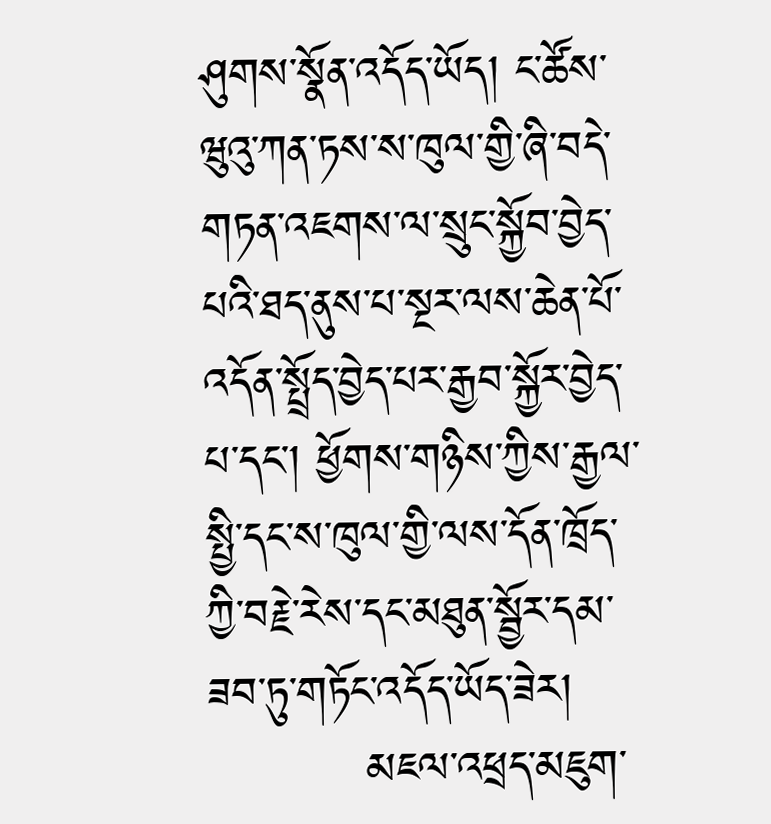ཤུགས་སྣོན་འདོད་ཡོད། ང་ཚོས་ཝུའུ་ཀན་ཏས་ས་ཁུལ་གྱི་ཞི་བདེ་གཏན་འཇགས་ལ་སྲུང་སྐྱོབ་བྱེད་པའི་ཐད་ནུས་པ་སྔར་ལས་ཆེན་པོ་འདོན་སྤྲོད་བྱེད་པར་རྒྱབ་སྐྱོར་བྱེད་པ་དང་། ཕྱོགས་གཉིས་ཀྱིས་རྒྱལ་སྤྱི་དང་ས་ཁུལ་གྱི་ལས་དོན་ཁྲོད་ཀྱི་བརྗེ་རེས་དང་མཐུན་སྦྱོར་དམ་ཟབ་ཏུ་གཏོང་འདོད་ཡོད་ཟེར།
          མཇལ་འཕྲད་མཇུག་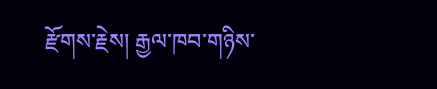རྫོགས་རྗེས། རྒྱལ་ཁབ་གཉིས་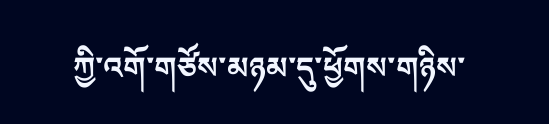ཀྱི་འགོ་གཙོས་མཉམ་དུ་ཕྱོགས་གཉིས་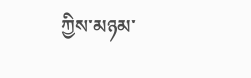ཀྱིས་མཉམ་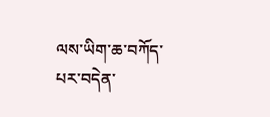ལས་ཡིག་ཆ་བཀོད་པར་བདེན་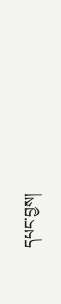དཔང་བྱས།